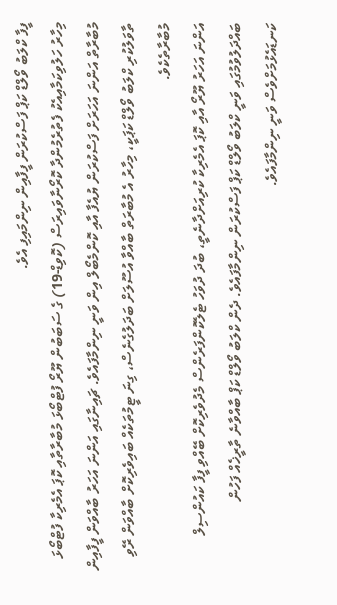ފީފާ ކްލަބު ވޯލްޑް ކަޕް ފަސްކުރަން ފީފާއިން ނިންމައިފި އެވެ.
މިހާރު ހަލުވިކަމާއިއެކު ފެތުރެމުންދާ ކޮރޯނާވައިރަސް (ކޮވިޑް-19) ގެ ސަބަބުން ޔޫރޯ ފުޓްބޯޅަ މުބާރާތާއި ކޮޕަ އެމެރިކާ ފުޓްބޯޅަ މުބާރާތް އަންނަ އަހަރަށް ފަސްކުރަން ޔުއެފާ އާއި ކޮންމެބޯލް އިން ވަނީ ނިންމާފައެވެ. ޗައިނާގައި އަންނަ އަހަރު ބާއްވަން ފީފާއިން ތާވަލުކުރި ކްލަބު ވޯލްޑް ކަޕަކީ، މިހާރު އެ މުބާރަތް ބާއްވާ އުސޫލަށް ބަދަލުގެނެސް، ގިނަ ޓީމުތަކެއް ބައިވެރިކޮށް ބާއްވަން ރޭވި މުބާރާތެކެވެ.
އަންނަ އަހަރު ޔޫރޯ އާއި ކޮޕަ އެމެރިކާ ކުރިއަށްދާނެތީ، ބުދަ ދުވަހު ޓެލެކޮންފަރެންސް މެދުވެރިކޮށް ބޭއްވި ފީފާ ކައުންސިލް ބައްދަލުވުމުގައި ވަނީ ކްލަބު ވޯލްޑް ކަޕް ފަސްކުރަން ނިންމާފައެވެ. ދެން ކްލަބު ވޯލްޑް ކަޕް ބާއްވާނެ ތާރީޚެއް ފަހުން ކަނޑައެޅުމަށްވެސް ވަނީ ނިންމާފައެވެ.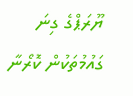ޔޫރަޕްގެ ގިނަ ގައުމުތަކުން ކޮރޯނާ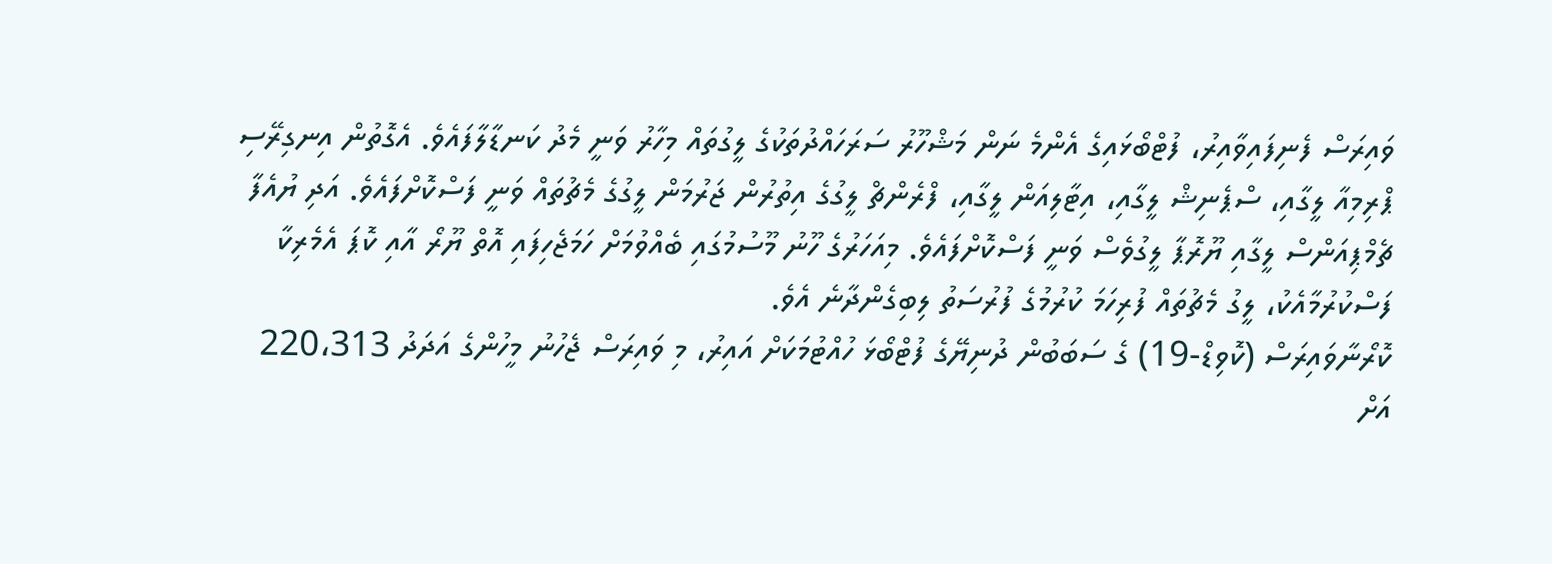ވައިރަސް ފެނިފައިވާއިރު، ފުޓްބޯޅައިގެ އެންމެ ނަން މަޝްހޫރު ސަރަހައްދުތަކުގެ ލީގުތައް މިހާރު ވަނީ މެދު ކަނޑާލާފައެވެ. އެގޮތުން އިނގިރޭސި ޕްރިމިއާ ލީގާއި، ސްޕެނިޝް ލީގާއި، އިޓާލިއަން ލީގާއި، ފްރެންޗް ލީގުގެ އިތުރުން ޖަރުމަން ލީގުގެ މެޗުތައް ވަނީ ފަސްކޮށްފައެވެ. އަދި ޔުއެފާ ޗެމްޕިއަންސް ލީގާއި ޔޫރޮޕާ ލީގުވެސް ވަނީ ފަސްކޮށްފައެވެ. މިއަހަރުގެ ހޫނު މޫސުމުގައި ބެއްވުމަށް ހަމަޖެހިފައި އޮތް ޔޫރޯ އާއި ކޮޕަ އެމެރިކާ ފަސްކުރުމާއެކު، ލީގު މެޗުތައް ފުރިހަމަ ކުރުމުގެ ފުރުސަތު ލިބިގެންދާނެ އެވެ.
ކޮރޯނާވައިރަސް (ކޮވިޑް-19) ގެ ސަބަބުން ދުނިޔޭގެ ފުޓްބޯޅަ ހުއްޓުމަކަށް އައިރު، މި ވައިރަސް ޖެހުނު މީހުންގެ އަދަދު 220،313 އަށް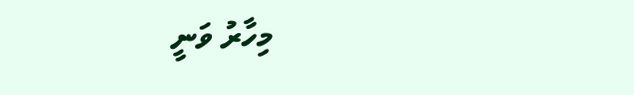މިހާރު ވަނީ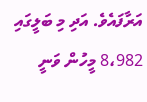އަރާފައެވެ. އަދި މި ބަލީގައި 8،982 މީހުން ވަނީ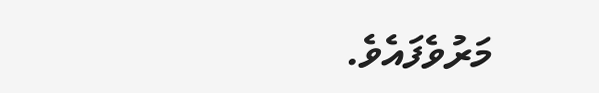މަރުވެފައެވެ.